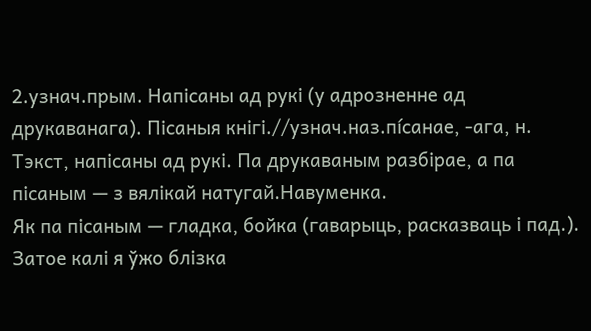2.узнач.прым. Напісаны ад рукі (у адрозненне ад друкаванага). Пісаныя кнігі.//узнач.наз.пі́санае, ‑ага, н. Тэкст, напісаны ад рукі. Па друкаваным разбірае, а па пісаным — з вялікай натугай.Навуменка.
Як па пісаным — гладка, бойка (гаварыць, расказваць і пад.). Затое калі я ўжо блізка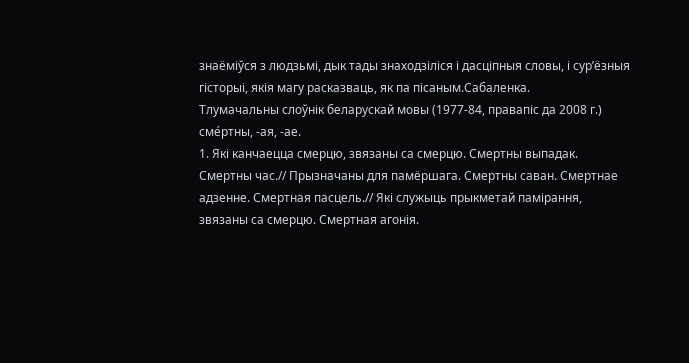знаёміўся з людзьмі, дык тады знаходзіліся і дасціпныя словы, і сур’ёзныя гісторыі, якія магу расказваць, як па пісаным.Сабаленка.
Тлумачальны слоўнік беларускай мовы (1977-84, правапіс да 2008 г.)
сме́ртны, ‑ая, ‑ае.
1. Які канчаецца смерцю, звязаны са смерцю. Смертны выпадак. Смертны час.// Прызначаны для памёршага. Смертны саван. Смертнае адзенне. Смертная пасцель.// Які служыць прыкметай памірання, звязаны са смерцю. Смертная агонія.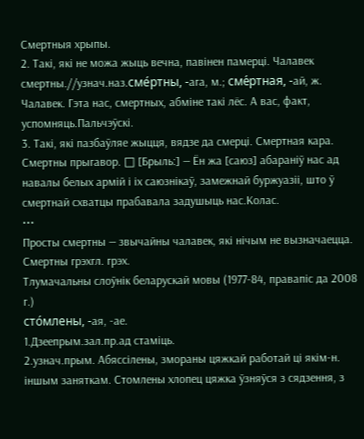Смертныя хрыпы.
2. Такі, які не можа жыць вечна, павінен памерці. Чалавек смертны.//узнач.наз.сме́ртны, ‑ага, м.; сме́ртная, ‑ай, ж. Чалавек. Гэта нас, смертных, абміне такі лёс. А вас, факт, успомняць.Пальчэўскі.
3. Такі, які пазбаўляе жыцця, вядзе да смерці. Смертная кара. Смертны прыгавор. □ [Брыль:] — Ён жа [саюз] абараніў нас ад навалы белых армій і іх саюзнікаў, замежнай буржуазіі, што ў смертнай схватцы прабавала задушыць нас.Колас.
•••
Просты смертны — звычайны чалавек, які нічым не вызначаецца.
Смертны грэхгл. грэх.
Тлумачальны слоўнік беларускай мовы (1977-84, правапіс да 2008 г.)
сто́млены, ‑ая, ‑ае.
1.Дзеепрым.зал.пр.ад стаміць.
2.узнач.прым. Абяссілены, змораны цяжкай работай ці якім‑н. іншым заняткам. Стомлены хлопец цяжка ўзняўся з сядзення, з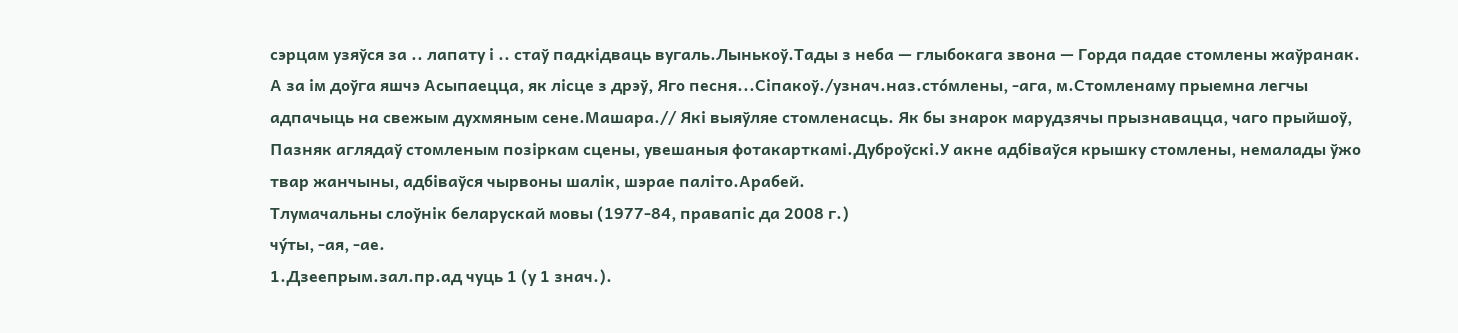сэрцам узяўся за .. лапату і .. стаў падкідваць вугаль.Лынькоў.Тады з неба — глыбокага звона — Горда падае стомлены жаўранак. А за ім доўга яшчэ Асыпаецца, як лісце з дрэў, Яго песня...Сіпакоў./узнач.наз.сто́млены, ‑ага, м.Стомленаму прыемна легчы адпачыць на свежым духмяным сене.Машара.// Які выяўляе стомленасць. Як бы знарок марудзячы прызнавацца, чаго прыйшоў, Пазняк аглядаў стомленым позіркам сцены, увешаныя фотакарткамі.Дуброўскі.У акне адбіваўся крышку стомлены, немалады ўжо твар жанчыны, адбіваўся чырвоны шалік, шэрае паліто.Арабей.
Тлумачальны слоўнік беларускай мовы (1977-84, правапіс да 2008 г.)
чу́ты, ‑ая, ‑ае.
1.Дзеепрым.зал.пр.ад чуць 1 (у 1 знач.).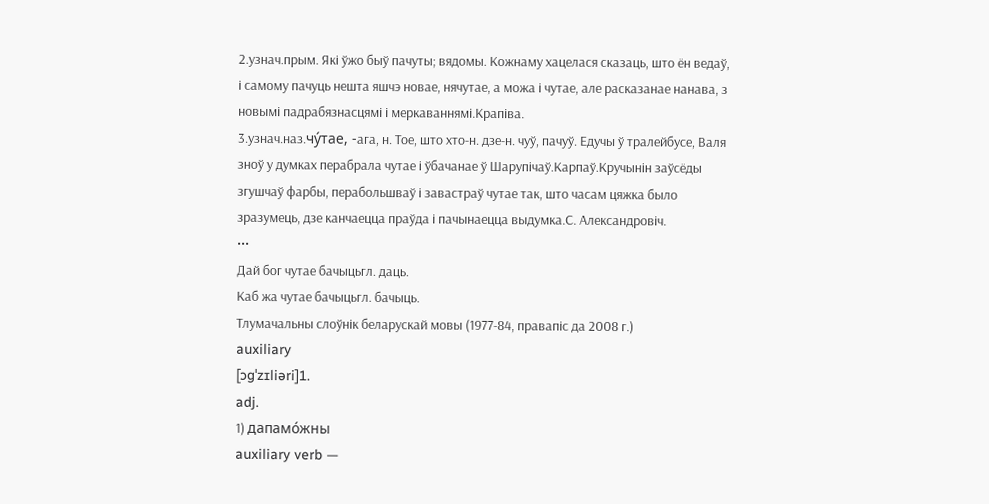2.узнач.прым. Які ўжо быў пачуты; вядомы. Кожнаму хацелася сказаць, што ён ведаў, і самому пачуць нешта яшчэ новае, нячутае, а можа і чутае, але расказанае нанава, з новымі падрабязнасцямі і меркаваннямі.Крапіва.
3.узнач.наз.чу́тае, ‑ага, н. Тое, што хто‑н. дзе‑н. чуў, пачуў. Едучы ў тралейбусе, Валя зноў у думках перабрала чутае і ўбачанае ў Шарупічаў.Карпаў.Кручынін заўсёды згушчаў фарбы, перабольшваў і завастраў чутае так, што часам цяжка было зразумець, дзе канчаецца праўда і пачынаецца выдумка.С. Александровіч.
•••
Дай бог чутае бачыцьгл. даць.
Каб жа чутае бачыцьгл. бачыць.
Тлумачальны слоўнік беларускай мовы (1977-84, правапіс да 2008 г.)
auxiliary
[ɔgˈzɪliəri]1.
adj.
1) дапамо́жны
auxiliary verb —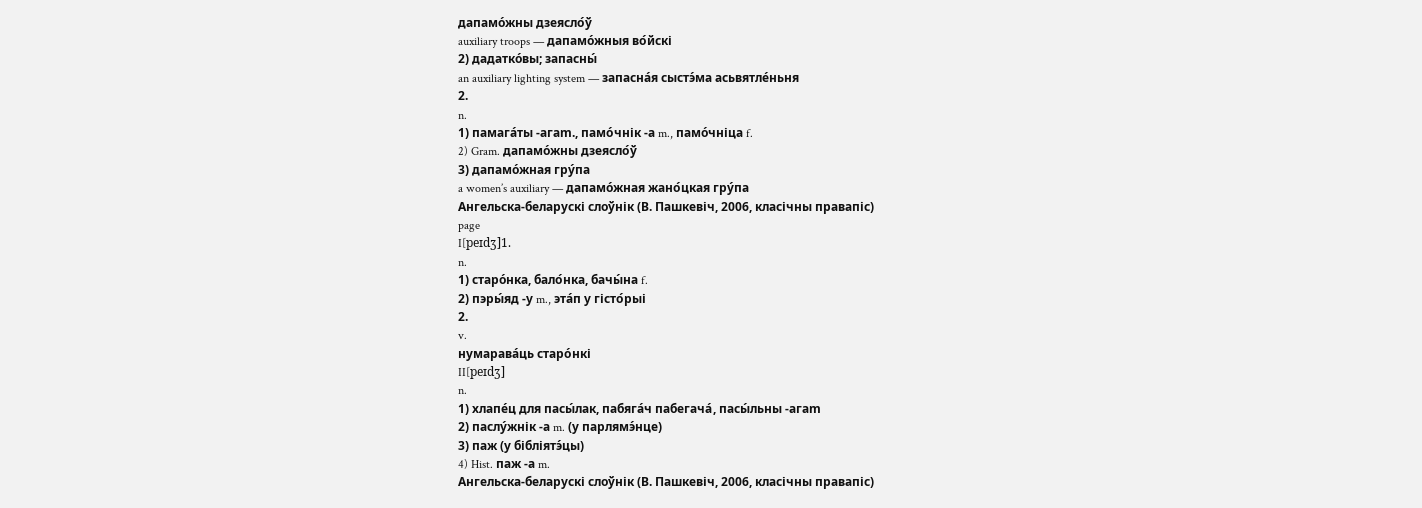дапамо́жны дзеясло́ў
auxiliary troops — дапамо́жныя во́йскі
2) дадатко́вы; запасны́
an auxiliary lighting system — запасна́я сыстэ́ма асьвятле́ньня
2.
n.
1) памага́ты -агаm., памо́чнік -а m., памо́чніца f.
2) Gram. дапамо́жны дзеясло́ў
3) дапамо́жная гру́па
a women’s auxiliary — дапамо́жная жано́цкая гру́па
Ангельска-беларускі слоўнік (В. Пашкевіч, 2006, класічны правапіс)
page
I[peɪdʒ]1.
n.
1) старо́нка, бало́нка, бачы́на f.
2) пэры́яд -у m., эта́п у гісто́рыі
2.
v.
нумарава́ць старо́нкі
II[peɪdʒ]
n.
1) хлапе́ц для пасы́лак, пабяга́ч пабегача́, пасы́льны -агаm
2) паслу́жнік -а m. (у парлямэ́нце)
3) паж (у бібліятэ́цы)
4) Hist. паж -а m.
Ангельска-беларускі слоўнік (В. Пашкевіч, 2006, класічны правапіс)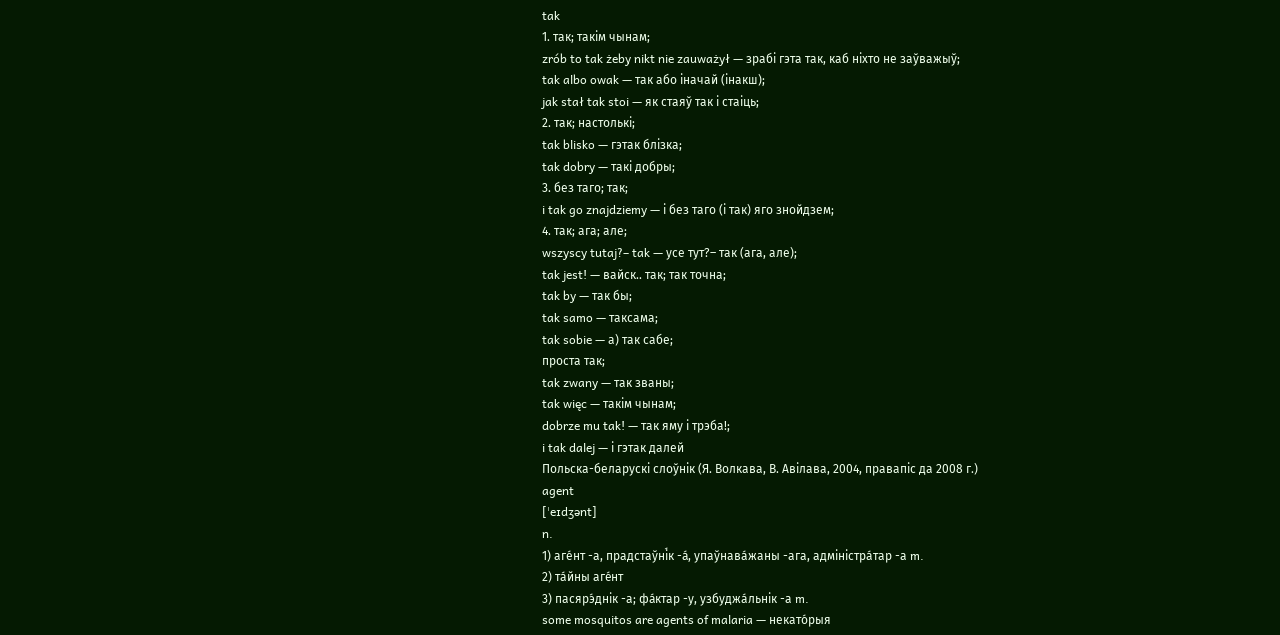tak
1. так; такім чынам;
zrób to tak żeby nikt nie zauważył — зрабі гэта так, каб ніхто не заўважыў;
tak albo owak — так або іначай (інакш);
jak stał tak stoi — як стаяў так і стаіць;
2. так; настолькі;
tak blisko — гэтак блізка;
tak dobry — такі добры;
3. без таго; так;
i tak go znajdziemy — і без таго (і так) яго знойдзем;
4. так; ага; але;
wszyscy tutaj?– tak — усе тут?– так (ага, але);
tak jest! — вайск.. так; так точна;
tak by — так бы;
tak samo — таксама;
tak sobie — а) так сабе;
проста так;
tak zwany — так званы;
tak więc — такім чынам;
dobrze mu tak! — так яму і трэба!;
i tak dalej — і гэтак далей
Польска-беларускі слоўнік (Я. Волкава, В. Авілава, 2004, правапіс да 2008 г.)
agent
[ˈeɪdʒənt]
n.
1) аге́нт -а, прадстаўні́к -а́, упаўнава́жаны -ага, адміністра́тар -а m.
2) та́йны аге́нт
3) пасярэ́днік -а; фа́ктар -у, узбуджа́льнік -а m.
some mosquitos are agents of malaria — некато́рыя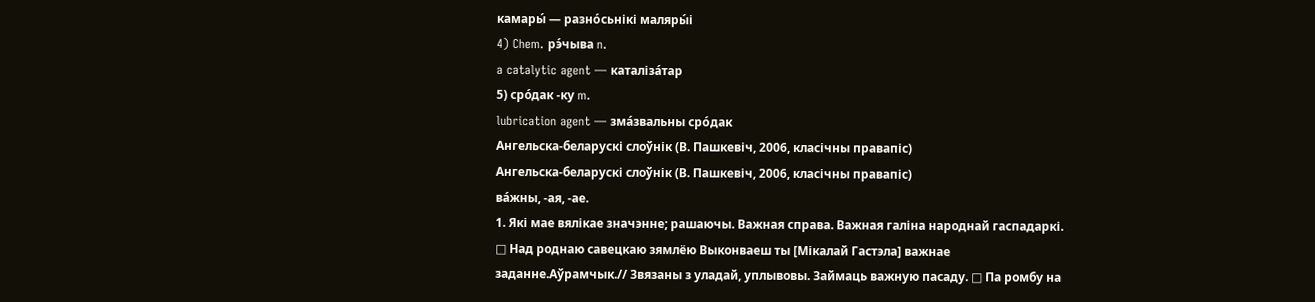камары́ — разно́сьнікі маляры́і
4) Chem. рэ́чыва n.
a catalytic agent — каталіза́тар
5) сро́дак -ку m.
lubrication agent — зма́звальны сро́дак
Ангельска-беларускі слоўнік (В. Пашкевіч, 2006, класічны правапіс)
Ангельска-беларускі слоўнік (В. Пашкевіч, 2006, класічны правапіс)
ва́жны, ‑ая, ‑ае.
1. Які мае вялікае значэнне; рашаючы. Важная справа. Важная галіна народнай гаспадаркі. □ Над роднаю савецкаю зямлёю Выконваеш ты [Мікалай Гастэла] важнае заданне.Аўрамчык.// Звязаны з уладай, уплывовы. Займаць важную пасаду. □ Па ромбу на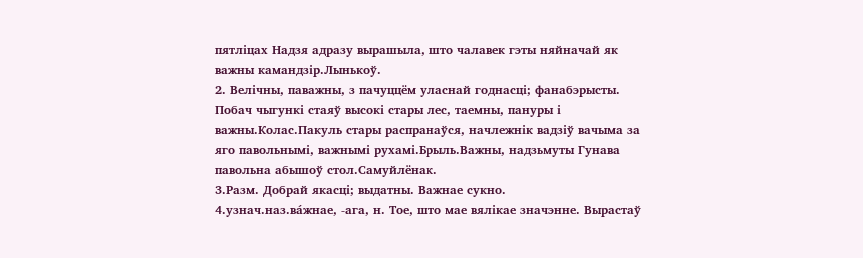пятліцах Надзя адразу вырашыла, што чалавек гэты няйначай як важны камандзір.Лынькоў.
2. Велічны, паважны, з пачуццём уласнай годнасці; фанабэрысты. Побач чыгункі стаяў высокі стары лес, таемны, пануры і важны.Колас.Пакуль стары распранаўся, начлежнік вадзіў вачыма за яго павольнымі, важнымі рухамі.Брыль.Важны, надзьмуты Гунава павольна абышоў стол.Самуйлёнак.
3.Разм. Добрай якасці; выдатны. Важнае сукно.
4.узнач.наз.ва́жнае, ‑ага, н. Тое, што мае вялікае значэнне. Вырастаў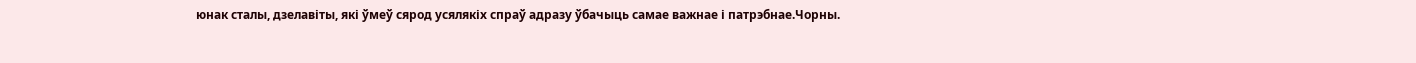юнак сталы, дзелавіты, які ўмеў сярод усялякіх спраў адразу ўбачыць самае важнае і патрэбнае.Чорны.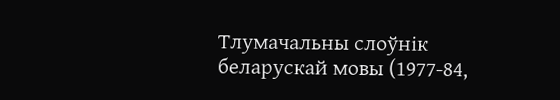Тлумачальны слоўнік беларускай мовы (1977-84,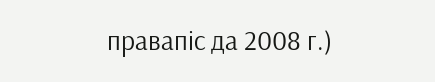правапіс да 2008 г.)